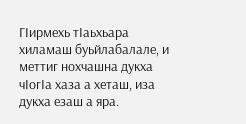ГIирмехь тIаьхьара хиламаш буьйлабалале, и меттиг нохчашна дукха чIогIа хаза а хеташ, иза дукха езаш а яра.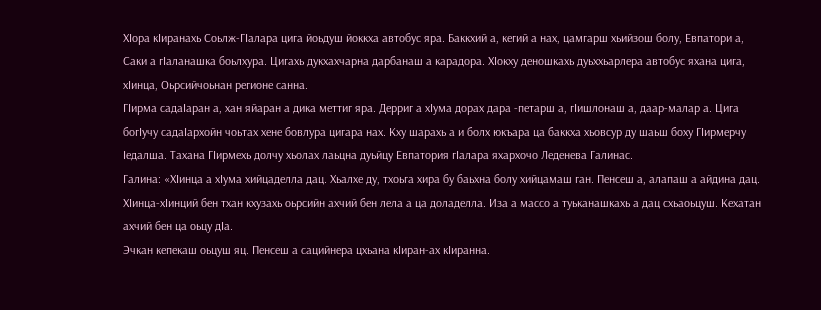ХIора кIиранахь Соьлж-ГIалара цига йоьдуш йоккха автобус яра. Баккхий а, кегий а нах, цамгарш хьийзош болу, Евпатори а, Саки а гIаланашка боьлхура. Цигахь дукхахчарна дарбанаш а карадора. ХIокху деношкахь дуьххьарлера автобус яхана цига, хIинца, Оьрсийчоьнан регионе санна.
ГIирма садаIаран а, хан яйаран а дика меттиг яра. Дерриг а хIума дорах дара -петарш а, гIишлонаш а, даар-малар а. Цига богIучу садаIархойн чоьтах хене бовлура цигара нах. Кху шарахь а и болх юкъара ца баккха хьовсур ду шаьш боху ГIирмерчу Iедалша. Тахана ГIирмехь долчу хьолах лаьцна дуьйцу Евпатория гIалара яхархочо Леденева Галинас.
Галина: «ХIинца а хIума хийцаделла дац. Хьалхе ду, тхоьга хира бу баьхна болу хийцамаш ган. Пенсеш а, алапаш а айдина дац. ХIинца-хIинций бен тхан кхузахь оьрсийн ахчий бен лела а ца доладелла. Иза а массо а туьканашкахь а дац схьаоьцуш. Кехатан ахчий бен ца оьцу дIа.
Эчкан кепекаш оьцуш яц. Пенсеш а сацийнера цхьана кIиран-ах кIиранна.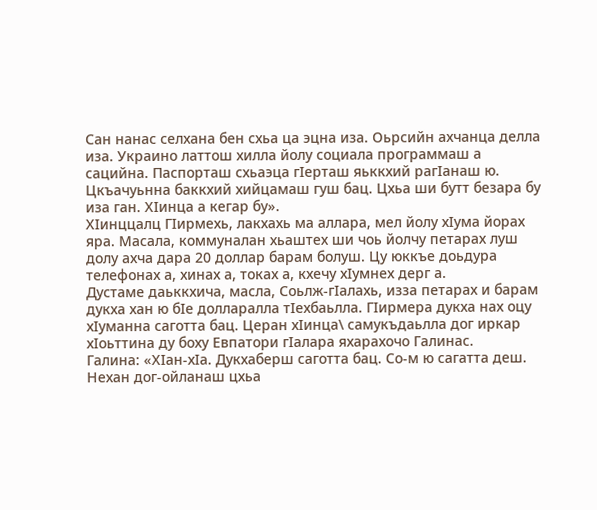Сан нанас селхана бен схьа ца эцна иза. Оьрсийн ахчанца делла иза. Украино латтош хилла йолу социала программаш а сацийна. Паспорташ схьаэца гIерташ яьккхий рагIанаш ю. Цкъачуьнна баккхий хийцамаш гуш бац. Цхьа ши бутт безара бу иза ган. ХIинца а кегар бу».
ХIинццалц ГIирмехь, лакхахь ма аллара, мел йолу хIума йорах яра. Масала, коммуналан хьаштех ши чоь йолчу петарах луш долу ахча дара 20 доллар барам болуш. Цу юккъе доьдура телефонах а, хинах а, токах а, кхечу хIумнех дерг а.
Дустаме даьккхича, масла, Соьлж-гIалахь, изза петарах и барам дукха хан ю бIе долларалла тIехбаьлла. ГIирмера дукха нах оцу хIуманна саготта бац. Церан хIинца\ самукъдаьлла дог иркар хIоьттина ду боху Евпатори гIалара яхарахочо Галинас.
Галина: «ХIан-хIа. Дукхаберш саготта бац. Со-м ю сагатта деш. Нехан дог-ойланаш цхьа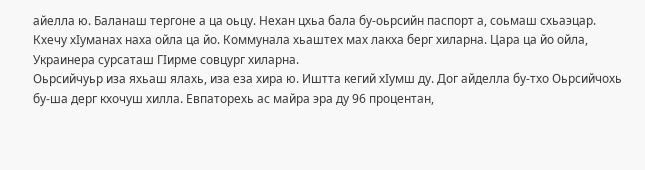айелла ю. Баланаш тергоне а ца оьцу. Нехан цхьа бала бу-оьрсийн паспорт а, соьмаш схьаэцар. Кхечу хIуманах наха ойла ца йо. Коммунала хьаштех мах лакха берг хиларна. Цара ца йо ойла, Украинера сурсаташ ГIирме совцург хиларна.
Оьрсийчуьр иза яхьаш ялахь, иза еза хира ю. Иштта кегий хIумш ду. Дог айделла бу-тхо Оьрсийчохь бу-ша дерг кхочуш хилла. Евпаторехь ас майра эра ду 96 процентан,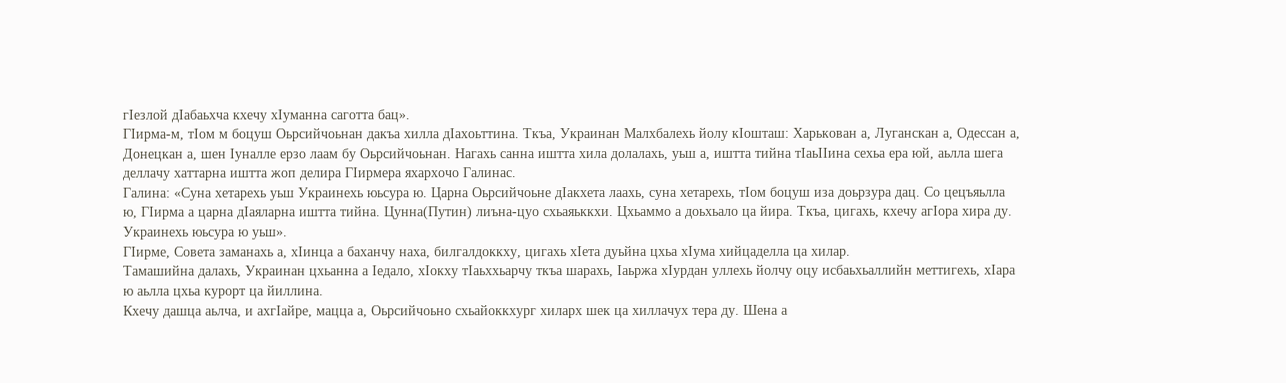гIезлой дIабаьхча кхечу хIуманна саготта бац».
ГIирма-м, тIом м боцуш Оьрсийчоьнан дакъа хилла дIахоьттина. Ткъа, Украинан Малхбалехь йолу кIошташ: Харькован а, Луганскан а, Одессан а, Донецкан а, шен Iуналле ерзо лаам бу Оьрсийчоьнан. Нагахь санна иштта хила долалахь, уьш а, иштта тийна тIаьIIина сехьа ера юй, аьлла шега деллачу хаттарна иштта жоп делира ГIирмера яхархочо Галинас.
Галина: «Суна хетарехь уьш Украинехь юьсура ю. Царна Оьрсийчоьне дIакхета лаахь, суна хетарехь, тIом боцуш иза доьрзура дац. Со цецъяьлла ю, ГIирма а царна дIаяларна иштта тийна. Цунна(Путин) лиъна-цуо схьаяьккхи. Цхьаммо а доьхьало ца йира. Ткъа, цигахь, кхечу агIора хира ду. Украинехь юьсура ю уьш».
ГIирме, Совета заманахь а, хIинца а баханчу наха, билгалдоккху, цигахь хIета дуьйна цхьа хIума хийцаделла ца хилар.
Тамашийна далахь, Украинан цхьанна а Iедало, хIокху тIаьххьарчу ткъа шарахь, Iаьржа хIурдан уллехь йолчу оцу исбаьхьаллийн меттигехь, хIара ю аьлла цхьа курорт ца йиллина.
Кхечу дашца аьлча, и ахгIайре, мацца а, Оьрсийчоьно схьайоккхург хиларх шек ца хиллачух тера ду. Шена а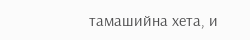тамашийна хета, и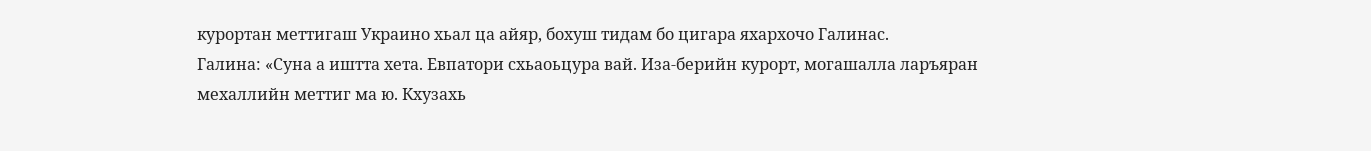курортан меттигаш Украино хьал ца айяр, бохуш тидам бо цигара яхархочо Галинас.
Галина: «Суна а иштта хета. Евпатори схьаоьцура вай. Иза-берийн курорт, могашалла ларъяран мехаллийн меттиг ма ю. Кхузахь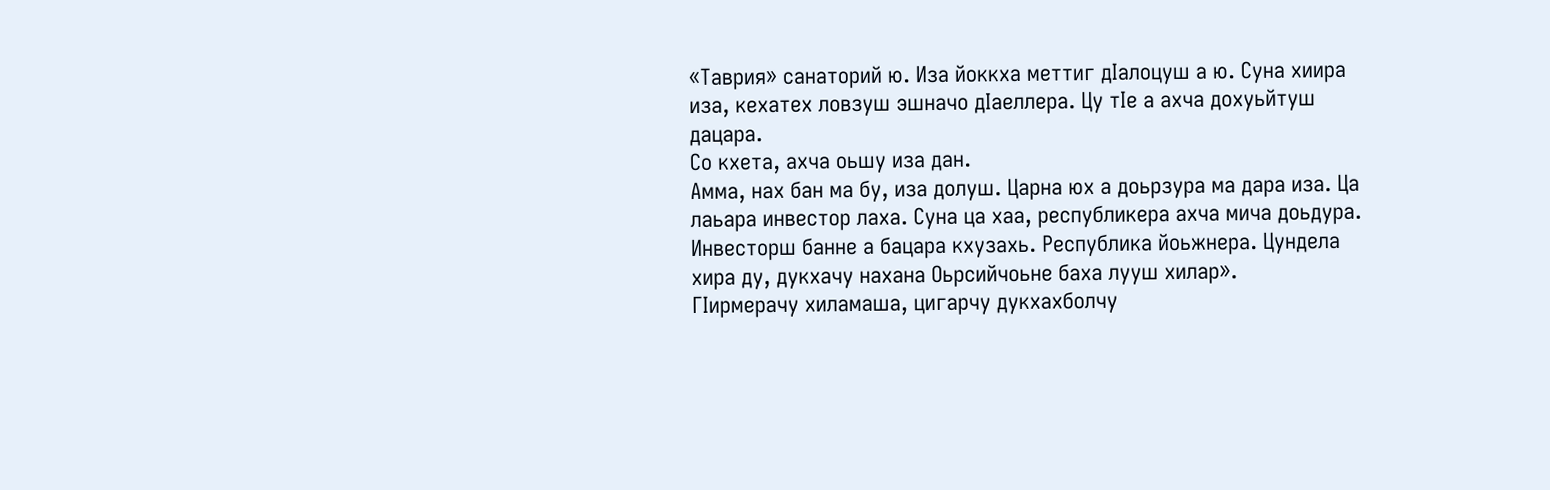«Таврия» санаторий ю. Иза йоккха меттиг дIалоцуш а ю. Суна хиира иза, кехатех ловзуш эшначо дIаеллера. Цу тIе а ахча дохуьйтуш дацара.
Со кхета, ахча оьшу иза дан.
Амма, нах бан ма бу, иза долуш. Царна юх а доьрзура ма дара иза. Ца лаьара инвестор лаха. Суна ца хаа, республикера ахча мича доьдура. Инвесторш банне а бацара кхузахь. Республика йоьжнера. Цундела хира ду, дукхачу нахана Оьрсийчоьне баха лууш хилар».
ГIирмерачу хиламаша, цигарчу дукхахболчу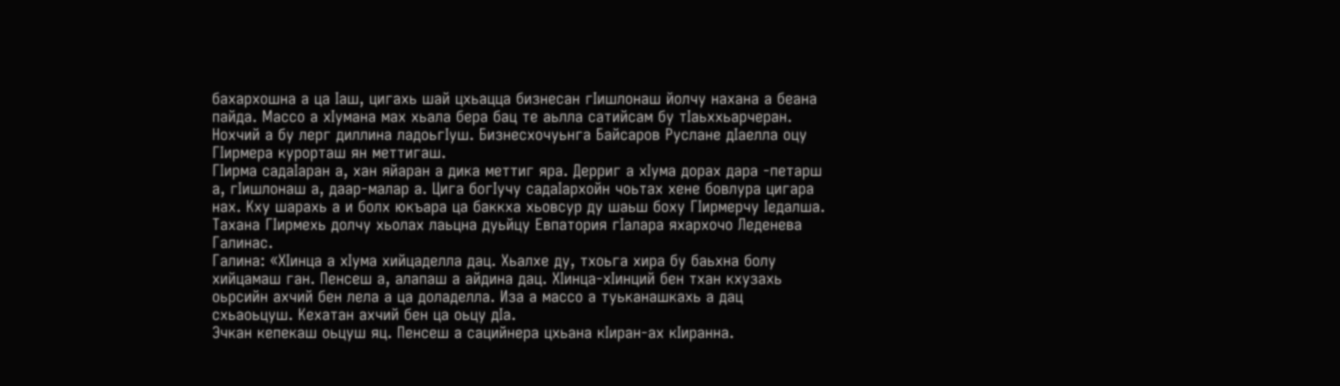бахархошна а ца Iаш, цигахь шай цхьацца бизнесан гIишлонаш йолчу нахана а беана пайда. Массо а хIумана мах хьала бера бац те аьлла сатийсам бу тIаьххьарчеран. Нохчий а бу лерг диллина ладоьгIуш. Бизнесхочуьнга Байсаров Руслане дIаелла оцу ГIирмера курорташ ян меттигаш.
ГIирма садаIаран а, хан яйаран а дика меттиг яра. Дерриг а хIума дорах дара -петарш а, гIишлонаш а, даар-малар а. Цига богIучу садаIархойн чоьтах хене бовлура цигара нах. Кху шарахь а и болх юкъара ца баккха хьовсур ду шаьш боху ГIирмерчу Iедалша. Тахана ГIирмехь долчу хьолах лаьцна дуьйцу Евпатория гIалара яхархочо Леденева Галинас.
Галина: «ХIинца а хIума хийцаделла дац. Хьалхе ду, тхоьга хира бу баьхна болу хийцамаш ган. Пенсеш а, алапаш а айдина дац. ХIинца-хIинций бен тхан кхузахь оьрсийн ахчий бен лела а ца доладелла. Иза а массо а туьканашкахь а дац схьаоьцуш. Кехатан ахчий бен ца оьцу дIа.
Эчкан кепекаш оьцуш яц. Пенсеш а сацийнера цхьана кIиран-ах кIиранна.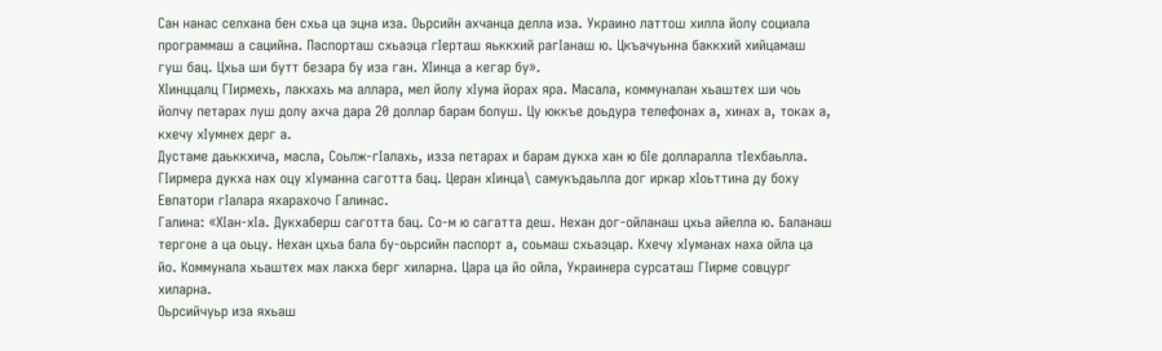Сан нанас селхана бен схьа ца эцна иза. Оьрсийн ахчанца делла иза. Украино латтош хилла йолу социала программаш а сацийна. Паспорташ схьаэца гIерташ яьккхий рагIанаш ю. Цкъачуьнна баккхий хийцамаш гуш бац. Цхьа ши бутт безара бу иза ган. ХIинца а кегар бу».
ХIинццалц ГIирмехь, лакхахь ма аллара, мел йолу хIума йорах яра. Масала, коммуналан хьаштех ши чоь йолчу петарах луш долу ахча дара 20 доллар барам болуш. Цу юккъе доьдура телефонах а, хинах а, токах а, кхечу хIумнех дерг а.
Дустаме даьккхича, масла, Соьлж-гIалахь, изза петарах и барам дукха хан ю бIе долларалла тIехбаьлла. ГIирмера дукха нах оцу хIуманна саготта бац. Церан хIинца\ самукъдаьлла дог иркар хIоьттина ду боху Евпатори гIалара яхарахочо Галинас.
Галина: «ХIан-хIа. Дукхаберш саготта бац. Со-м ю сагатта деш. Нехан дог-ойланаш цхьа айелла ю. Баланаш тергоне а ца оьцу. Нехан цхьа бала бу-оьрсийн паспорт а, соьмаш схьаэцар. Кхечу хIуманах наха ойла ца йо. Коммунала хьаштех мах лакха берг хиларна. Цара ца йо ойла, Украинера сурсаташ ГIирме совцург хиларна.
Оьрсийчуьр иза яхьаш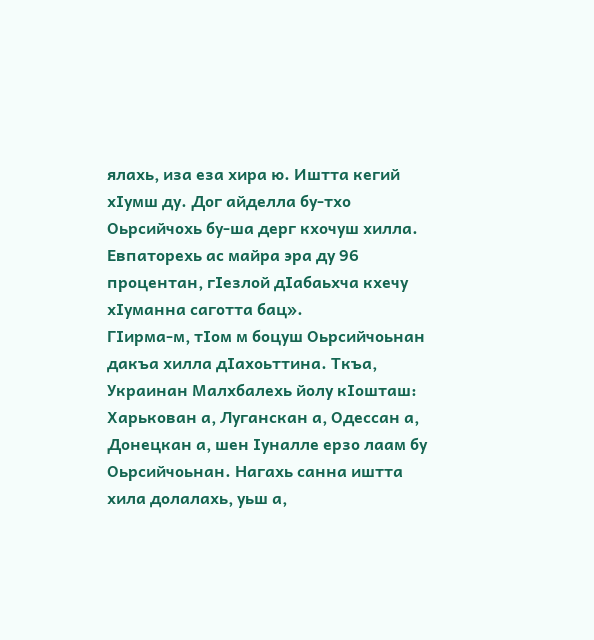ялахь, иза еза хира ю. Иштта кегий хIумш ду. Дог айделла бу-тхо Оьрсийчохь бу-ша дерг кхочуш хилла. Евпаторехь ас майра эра ду 96 процентан, гIезлой дIабаьхча кхечу хIуманна саготта бац».
ГIирма-м, тIом м боцуш Оьрсийчоьнан дакъа хилла дIахоьттина. Ткъа, Украинан Малхбалехь йолу кIошташ: Харькован а, Луганскан а, Одессан а, Донецкан а, шен Iуналле ерзо лаам бу Оьрсийчоьнан. Нагахь санна иштта хила долалахь, уьш а,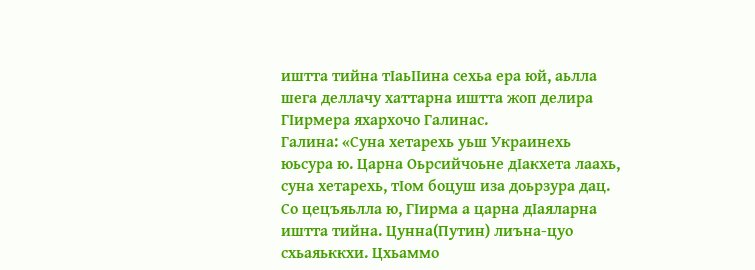иштта тийна тIаьIIина сехьа ера юй, аьлла шега деллачу хаттарна иштта жоп делира ГIирмера яхархочо Галинас.
Галина: «Суна хетарехь уьш Украинехь юьсура ю. Царна Оьрсийчоьне дIакхета лаахь, суна хетарехь, тIом боцуш иза доьрзура дац. Со цецъяьлла ю, ГIирма а царна дIаяларна иштта тийна. Цунна(Путин) лиъна-цуо схьаяьккхи. Цхьаммо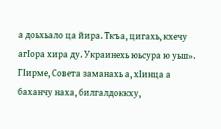а доьхьало ца йира. Ткъа, цигахь, кхечу агIора хира ду. Украинехь юьсура ю уьш».
ГIирме, Совета заманахь а, хIинца а баханчу наха, билгалдоккху,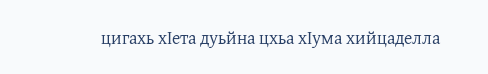цигахь хIета дуьйна цхьа хIума хийцаделла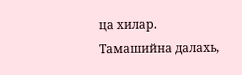ца хилар.
Тамашийна далахь,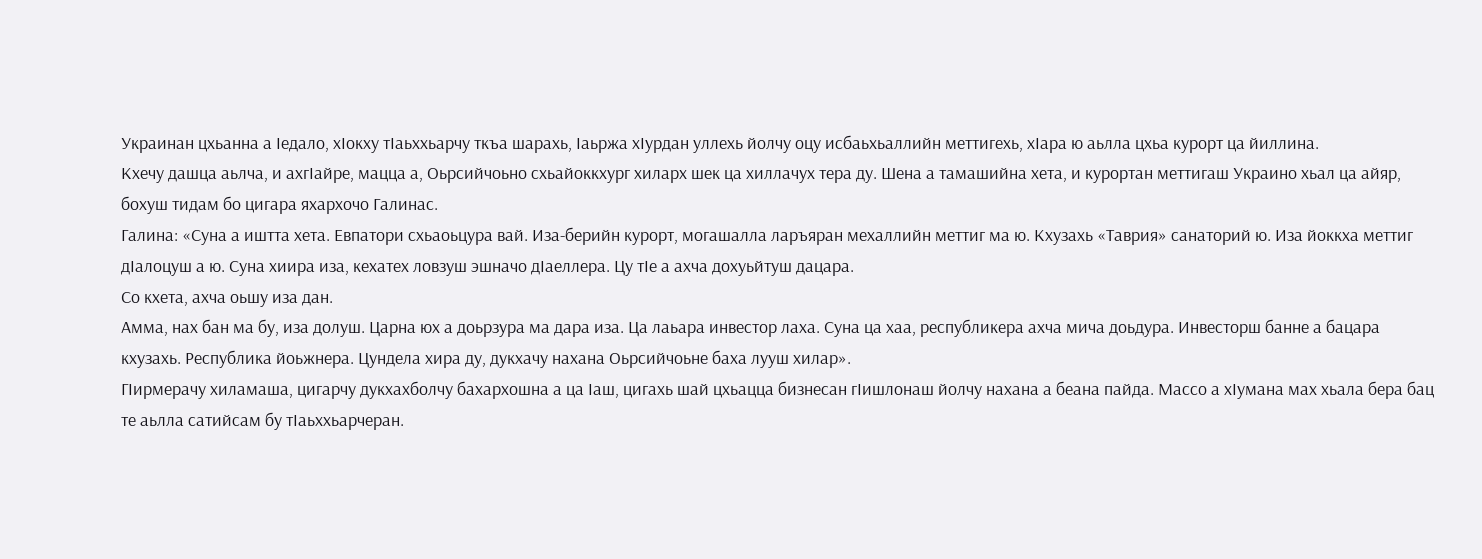Украинан цхьанна а Iедало, хIокху тIаьххьарчу ткъа шарахь, Iаьржа хIурдан уллехь йолчу оцу исбаьхьаллийн меттигехь, хIара ю аьлла цхьа курорт ца йиллина.
Кхечу дашца аьлча, и ахгIайре, мацца а, Оьрсийчоьно схьайоккхург хиларх шек ца хиллачух тера ду. Шена а тамашийна хета, и курортан меттигаш Украино хьал ца айяр, бохуш тидам бо цигара яхархочо Галинас.
Галина: «Суна а иштта хета. Евпатори схьаоьцура вай. Иза-берийн курорт, могашалла ларъяран мехаллийн меттиг ма ю. Кхузахь «Таврия» санаторий ю. Иза йоккха меттиг дIалоцуш а ю. Суна хиира иза, кехатех ловзуш эшначо дIаеллера. Цу тIе а ахча дохуьйтуш дацара.
Со кхета, ахча оьшу иза дан.
Амма, нах бан ма бу, иза долуш. Царна юх а доьрзура ма дара иза. Ца лаьара инвестор лаха. Суна ца хаа, республикера ахча мича доьдура. Инвесторш банне а бацара кхузахь. Республика йоьжнера. Цундела хира ду, дукхачу нахана Оьрсийчоьне баха лууш хилар».
ГIирмерачу хиламаша, цигарчу дукхахболчу бахархошна а ца Iаш, цигахь шай цхьацца бизнесан гIишлонаш йолчу нахана а беана пайда. Массо а хIумана мах хьала бера бац те аьлла сатийсам бу тIаьххьарчеран.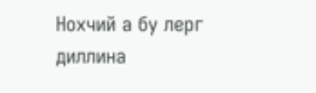Нохчий а бу лерг диллина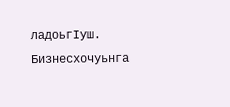ладоьгIуш. Бизнесхочуьнга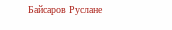Байсаров Руслане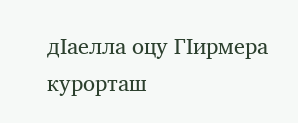дIаелла оцу ГIирмера курорташ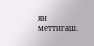ян меттигаш.